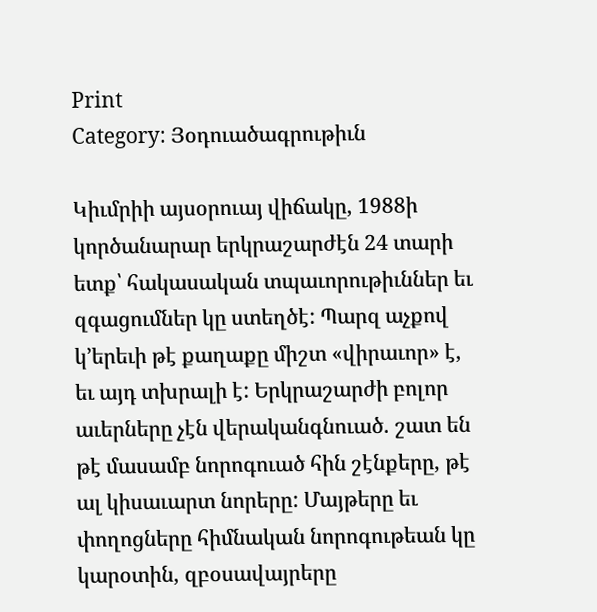Print
Category: Յօդուածագրութիւն

Կիւմրիի այսօրուայ վիճակը, 1988ի կործանարար երկրաշարժէն 24 տարի ետք՝ հակասական տպաւորութիւններ եւ զգացումներ կը ստեղծէ: Պարզ աչքով կ’երեւի թէ քաղաքը միշտ «վիրաւոր» է, եւ այդ տխրալի է: Երկրաշարժի բոլոր աւերները չէն վերականգնուած. շատ են թէ մասամբ նորոգուած հին շէնքերը, թէ ալ կիսաւարտ նորերը: Մայթերը եւ փողոցները հիմնական նորոգութեան կը կարօտին, զբօսավայրերը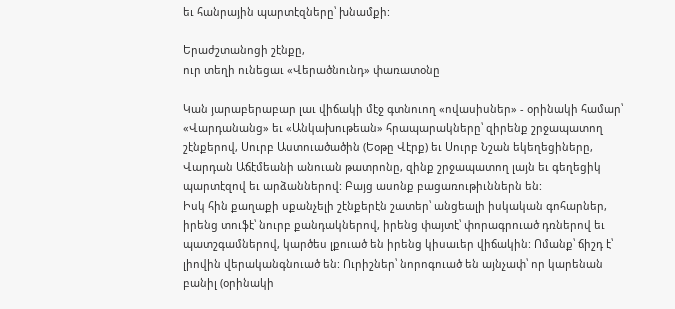եւ հանրային պարտէզները՝ խնամքի:

Երաժշտանոցի շէնքը,
ուր տեղի ունեցաւ «Վերածնունդ» փառատօնը

Կան յարաբերաբար լաւ վիճակի մէջ գտնուող «ովասիսներ» - օրինակի համար՝ «Վարդանանց» եւ «Անկախութեան» հրապարակները՝ զիրենք շրջապատող շէնքերով, Սուրբ Աստուածածին (Եօթը Վէրք) եւ Սուրբ Նշան եկեղեցիները, Վարդան Աճէմեանի անուան թատրոնը, զինք շրջապատող լայն եւ գեղեցիկ պարտէզով եւ արձաններով: Բայց ասոնք բացառութիւններն են:
Իսկ հին քաղաքի սքանչելի շէնքերէն շատեր՝ անցեալի իսկական գոհարներ, իրենց տուֆէ՝ նուրբ քանդակներով, իրենց փայտէ՝ փորագրուած դռներով եւ պատշգամներով, կարծես լքուած են իրենց կիսաւեր վիճակին: Ոմանք՝ ճիշդ է՝ լիովին վերականգնուած են: Ուրիշներ՝ նորոգուած են այնչափ՝ որ կարենան բանիլ (օրինակի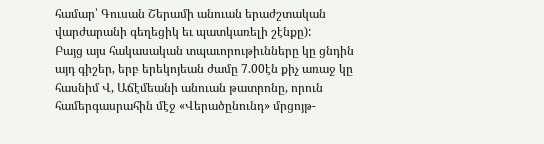համար՝ Գուսան Շերամի անուան երաժշտական վարժարանի գեղեցիկ եւ պատկառելի շէնքը):
Բայց այս հակասական տպաւորութիւնները կը ցնդին այդ գիշեր, երբ երեկոյեան ժամը 7.00էն քիչ առաջ կը հասնիմ Վ, Աճէմեանի անուան թատրոնը, որուն համերգասրահին մէջ «Վերածընունդ» մրցոյթ-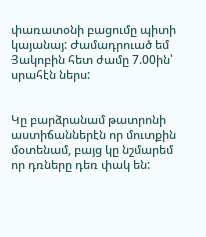փառատօնի բացումը պիտի կայանայ: Ժամադրուած եմ Յակոբին հետ ժամը 7.00ին՝ սրահէն ներս:


Կը բարձրանամ թատրոնի աստիճաններէն որ մուտքին մօտենամ, բայց կը նշմարեմ որ դռները դեռ փակ են: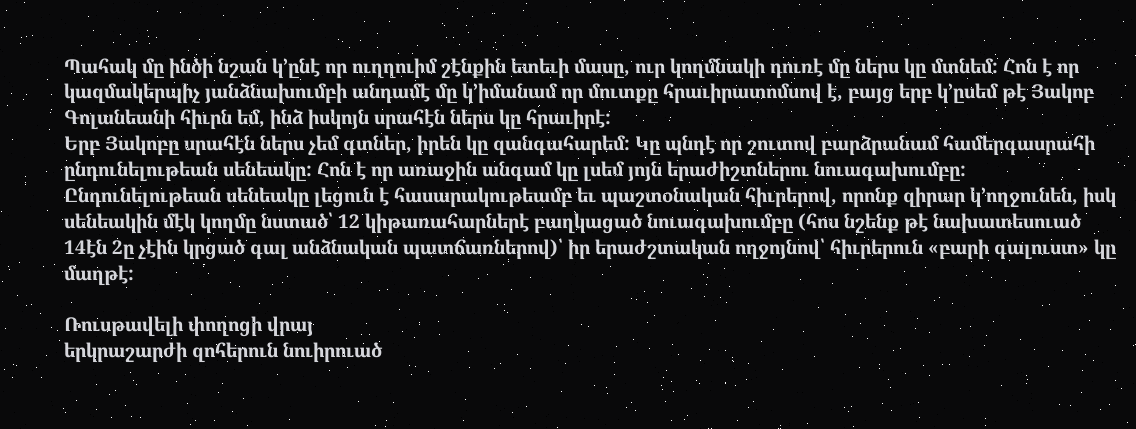Պահակ մը ինծի նշան կ’ընէ որ ուղղուիմ շէնքին ետեւի մասը, ուր կողմնակի դուռէ մը ներս կը մտնեմ: Հոն է որ կազմակերպիչ յանձնախումբի անդամէ մը կ’իմանամ որ մուտքը հրաւիրատոմսով է, բայց երբ կ’ըսեմ թէ Յակոբ Գոլանեանի հիւրն եմ, ինձ իսկոյն սրահէն ներս կը հրաւիրէ:
Երբ Յակոբը սրահէն ներս չեմ գտներ, իրեն կը զանգահարեմ: Կը պնդէ որ շուտով բարձրանամ համերգասրահի ընդունելութեան սենեակը: Հոն է որ առաջին անգամ կը լսեմ յոյն երաժիշտներու նուագախումբը: Ընդունելութեան սենեակը լեցուն է հասարակութեամբ եւ պաշտօնական հիւրերով, որոնք զիրար կ’ողջունեն, իսկ սենեակին մէկ կողմը նստած՝ 12 կիթառահարներէ բաղկացած նուագախումբը (հոս նշենք թէ նախատեսուած 14էն 2ը չէին կրցած գալ անձնական պատճառներով)՝ իր երաժշտական ողջոյնով՝ հիւրերուն «բարի գալուստ» կը մաղթէ:

Ռուսթավելի փողոցի վրայ
երկրաշարժի զոհերուն նուիրուած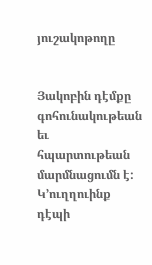յուշակոթողը


Յակոբին դէմքը գոհունակութեան եւ հպարտութեան մարմնացումն է: Կ’ուղղուինք դէպի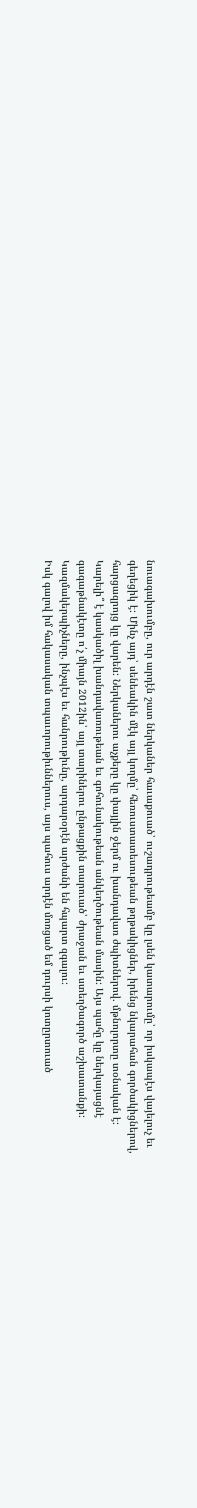նուագախումբը, ուր արդէն շատ ներկաներ հաւաքուած՝ ուշադրութեամբ կը լսեն կատարումը՝ որ իսկապէս վայելուչ եւ գեղեցիկ է: Մինչ այդ՝ սենեակին մէկ այլ կողմը՝ հեռուստատեսութեան թղթակիցներ, իրենց նկարահան գործակիցներով, հարցազրոյց կը վարեն: Ներկաներու աչքերը կը փայլին ջերմ ու խանդավառ ժպիտներով. մթնոլորտը տօնական է:
Կարելի՞ է կասկածիլ խանդավառութեան եւ գոհունակութեան անկեղծութեան մասին: Այս պահը կը ներկայացնէ գագաթնակէտը ո՛չ միայն 2012ին՝ այլ տարիներու ընթացքին տարուած՝ ժրաջան եւ ստեղծագործ աշխատանքի: Կազմակերպիչները, ինչպէս եւ հանրութիւնը, արդարօրէն արժանի են հպարտ զգալու:
Իսկ գալով իմ հակասական տպաւորութիւններուս, այս պահուս արդէն մոռցած եմ դուրսի կոտըրտուած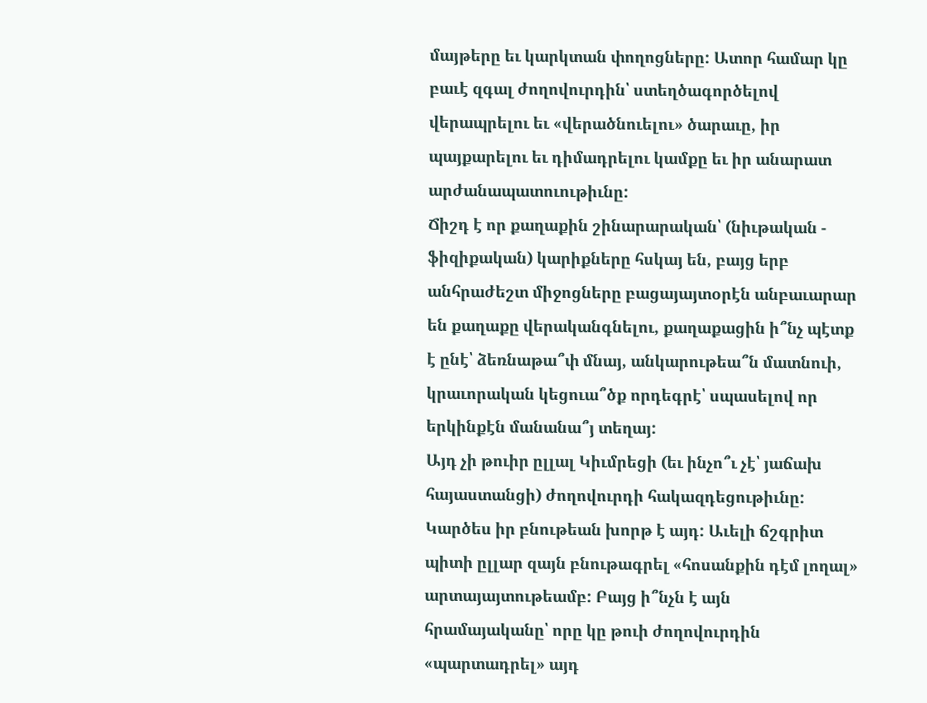մայթերը եւ կարկտան փողոցները: Ատոր համար կը բաւէ զգալ ժողովուրդին՝ ստեղծագործելով վերապրելու եւ «վերածնուելու» ծարաւը, իր պայքարելու եւ դիմադրելու կամքը եւ իր անարատ արժանապատուութիւնը:
Ճիշդ է որ քաղաքին շինարարական՝ (նիւթական - ֆիզիքական) կարիքները հսկայ են, բայց երբ անհրաժեշտ միջոցները բացայայտօրէն անբաւարար են քաղաքը վերականգնելու, քաղաքացին ի՞նչ պէտք է ընէ՝ ձեռնաթա՞փ մնայ, անկարութեա՞ն մատնուի, կրաւորական կեցուա՞ծք որդեգրէ՝ սպասելով որ երկինքէն մանանա՞յ տեղայ:
Այդ չի թուիր ըլլալ Կիւմրեցի (եւ ինչո՞ւ չէ՝ յաճախ հայաստանցի) ժողովուրդի հակազդեցութիւնը: Կարծես իր բնութեան խորթ է այդ: Աւելի ճշգրիտ պիտի ըլլար զայն բնութագրել «հոսանքին դէմ լողալ» արտայայտութեամբ: Բայց ի՞նչն է այն հրամայականը՝ որը կը թուի ժողովուրդին «պարտադրել» այդ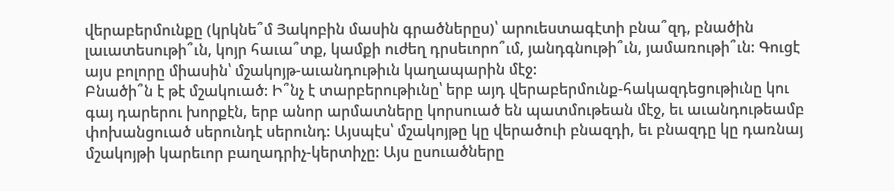վերաբերմունքը (կրկնե՞մ Յակոբին մասին գրածներըս)՝ արուեստագէտի բնա՞զդ, բնածին լաւատեսութի՞ւն, կոյր հաւա՞տք, կամքի ուժեղ դրսեւորո՞ւմ, յանդգնութի՞ւն, յամառութի՞ւն: Գուցէ այս բոլորը միասին՝ մշակոյթ-աւանդութիւն կաղապարին մէջ:
Բնածի՞ն է թէ մշակուած: Ի՞նչ է տարբերութիւնը՝ երբ այդ վերաբերմունք-հակազդեցութիւնը կու գայ դարերու խորքէն, երբ անոր արմատները կորսուած են պատմութեան մէջ, եւ աւանդութեամբ փոխանցուած սերունդէ սերունդ: Այսպէս՝ մշակոյթը կը վերածուի բնազդի, եւ բնազդը կը դառնայ մշակոյթի կարեւոր բաղադրիչ-կերտիչը: Այս ըսուածները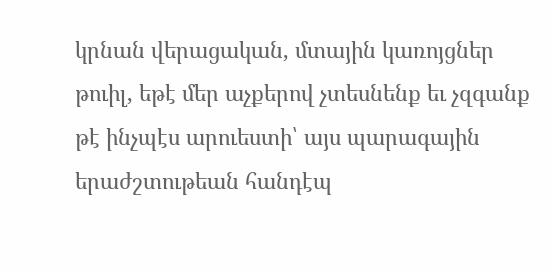կրնան վերացական, մտային կառոյցներ թուիլ, եթէ մեր աչքերով չտեսնենք եւ չզգանք թէ ինչպէս արուեստի՝ այս պարագային երաժշտութեան հանդէպ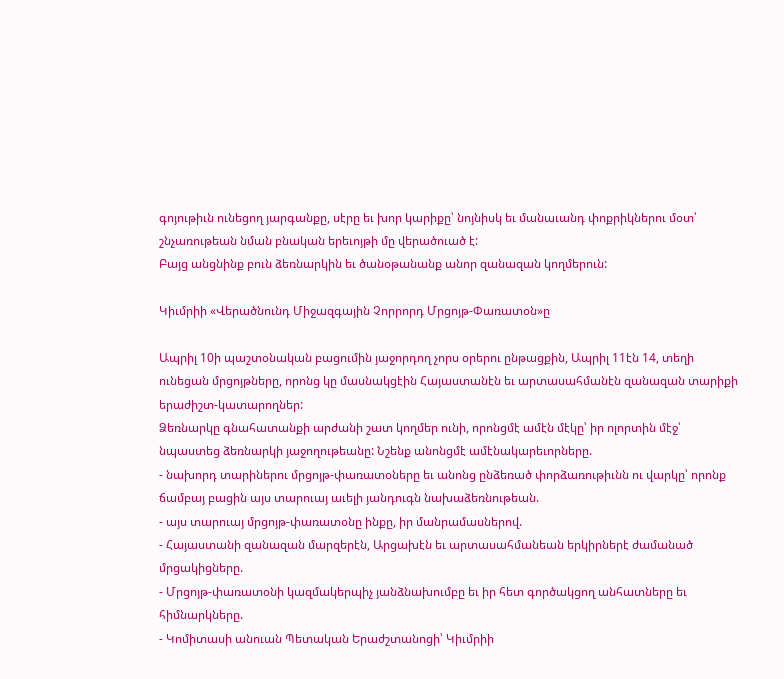գոյութիւն ունեցող յարգանքը, սէրը եւ խոր կարիքը՝ նոյնիսկ եւ մանաւանդ փոքրիկներու մօտ՝ շնչառութեան նման բնական երեւոյթի մը վերածուած է:
Բայց անցնինք բուն ձեռնարկին եւ ծանօթանանք անոր զանազան կողմերուն:

Կիւմրիի «Վերածնունդ Միջազգային Չորրորդ Մրցոյթ-Փառատօն»ը

Ապրիլ 10ի պաշտօնական բացումին յաջորդող չորս օրերու ընթացքին, Ապրիլ 11էն 14, տեղի ունեցան մրցոյթները, որոնց կը մասնակցէին Հայաստանէն եւ արտասահմանէն զանազան տարիքի երաժիշտ-կատարողներ:
Ձեռնարկը գնահատանքի արժանի շատ կողմեր ունի, որոնցմէ ամէն մէկը՝ իր ոլորտին մէջ՝ նպաստեց ձեռնարկի յաջողութեանը: Նշենք անոնցմէ ամէնակարեւորները.
- նախորդ տարիներու մրցոյթ-փառատօները եւ անոնց ընձեռած փորձառութիւնն ու վարկը՝ որոնք ճամբայ բացին այս տարուայ աւելի յանդուգն նախաձեռնութեան.
- այս տարուայ մրցոյթ-փառատօնը ինքը, իր մանրամասներով.
- Հայաստանի զանազան մարզերէն, Արցախէն եւ արտասահմանեան երկիրներէ ժամանած մրցակիցները.
- Մրցոյթ-փառատօնի կազմակերպիչ յանձնախումբը եւ իր հետ գործակցող անհատները եւ հիմնարկները.
- Կոմիտասի անուան Պետական Երաժշտանոցի՝ Կիւմրիի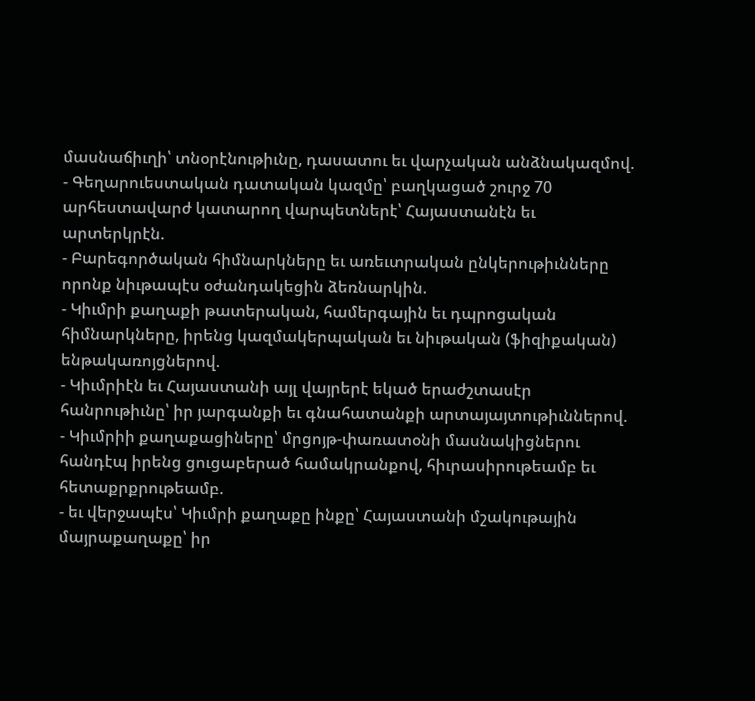մասնաճիւղի՝ տնօրէնութիւնը, դասատու եւ վարչական անձնակազմով.
- Գեղարուեստական դատական կազմը՝ բաղկացած շուրջ 70 արհեստավարժ կատարող վարպետներէ՝ Հայաստանէն եւ արտերկրէն.
- Բարեգործական հիմնարկները եւ առեւտրական ընկերութիւնները որոնք նիւթապէս օժանդակեցին ձեռնարկին.
- Կիւմրի քաղաքի թատերական, համերգային եւ դպրոցական հիմնարկները, իրենց կազմակերպական եւ նիւթական (ֆիզիքական) ենթակառոյցներով.
- Կիւմրիէն եւ Հայաստանի այլ վայրերէ եկած երաժշտասէր հանրութիւնը՝ իր յարգանքի եւ գնահատանքի արտայայտութիւններով.
- Կիւմրիի քաղաքացիները՝ մրցոյթ-փառատօնի մասնակիցներու հանդէպ իրենց ցուցաբերած համակրանքով, հիւրասիրութեամբ եւ հետաքրքրութեամբ.
- եւ վերջապէս՝ Կիւմրի քաղաքը ինքը՝ Հայաստանի մշակութային մայրաքաղաքը՝ իր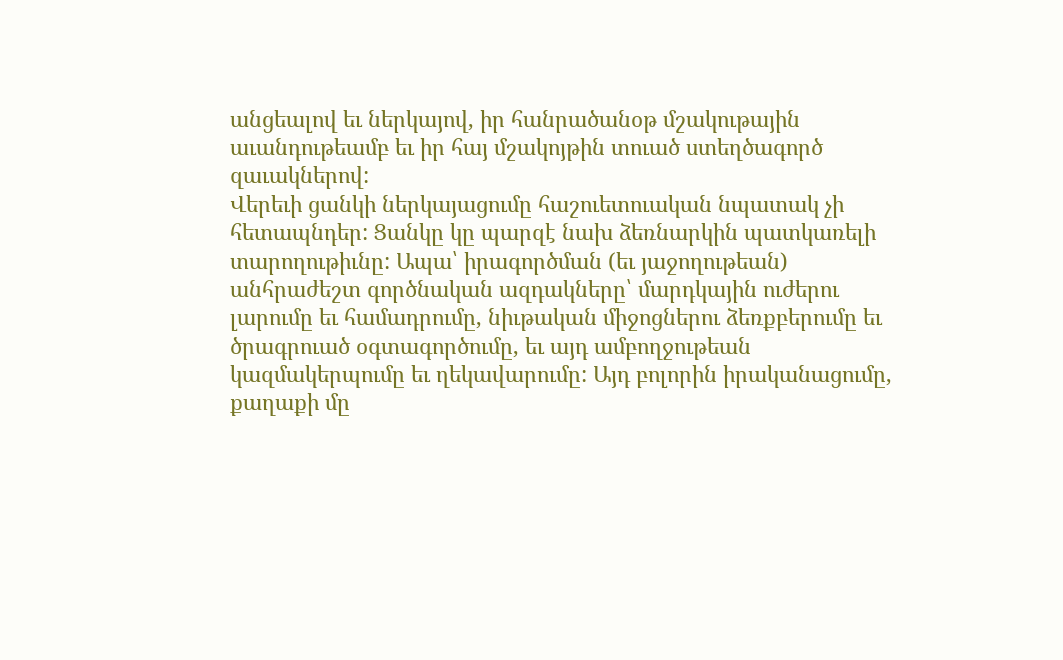անցեալով եւ ներկայով, իր հանրածանօթ մշակութային աւանդութեամբ եւ իր հայ մշակոյթին տուած ստեղծագործ զաւակներով:
Վերեւի ցանկի ներկայացումը հաշուետուական նպատակ չի հետապնդեր: Ցանկը կը պարզէ նախ ձեռնարկին պատկառելի տարողութիւնը: Ապա՝ իրագործման (եւ յաջողութեան) անհրաժեշտ գործնական ազդակները՝ մարդկային ուժերու լարումը եւ համադրումը, նիւթական միջոցներու ձեռքբերումը եւ ծրագրուած օգտագործումը, եւ այդ ամբողջութեան կազմակերպումը եւ ղեկավարումը: Այդ բոլորին իրականացումը, քաղաքի մը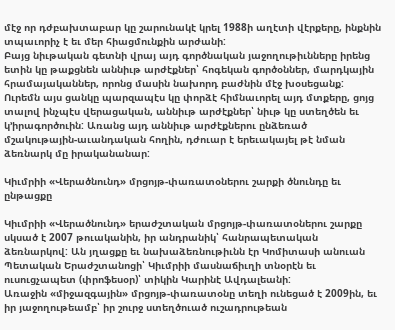մէջ որ դժբախտաբար կը շարունակէ կրել 1988ի աղէտի վէրքերը, ինքնին տպաւորիչ է եւ մեր հիացմունքին արժանի:
Բայց նիւթական գետնի վրայ այդ գործնական յաջողութիւնները իրենց ետին կը թաքցնեն աննիւթ արժէքներ՝ հոգեկան գործօններ, մարդկային հրամայականներ, որոնց մասին նախորդ բաժնին մէջ խօսեցանք: Ուրեմն այս ցանկը պարզապէս կը փորձէ հիմնաւորել այդ մտքերը, ցոյց տալով ինչպէս վերացական, աննիւթ արժէքներ՝ նիւթ կը ստեղծեն եւ կ’իրագործուին: Առանց այդ աննիւթ արժէքներու ընձեռած մշակութային-աւանդական հողին, դժուար է երեւակայել թէ նման ձեռնարկ մը իրականանար:

Կիւմրիի «Վերածնունդ» մրցոյթ-փառատօներու շարքի ծնունդը եւ ընթացքը

Կիւմրիի «Վերածնունդ» երաժշտական մրցոյթ-փառատօներու շարքը սկսած է 2007 թուականին, իր անդրանիկ՝ հանրապետական ձեռնարկով: Ան յղացքը եւ նախաձեռնութիւնն էր Կոմիտասի անուան Պետական Երաժշտանոցի՝ Կիւմրիի մասնաճիւղի տնօրէն եւ ուսուցչապետ (փրոֆեսօր)՝ տիկին Կարինէ Ավդալեանի:
Առաջին «միջազգային» մրցոյթ-փառատօնը տեղի ունեցած է 2009ին, եւ իր յաջողութեամբ՝ իր շուրջ ստեղծուած ուշադրութեան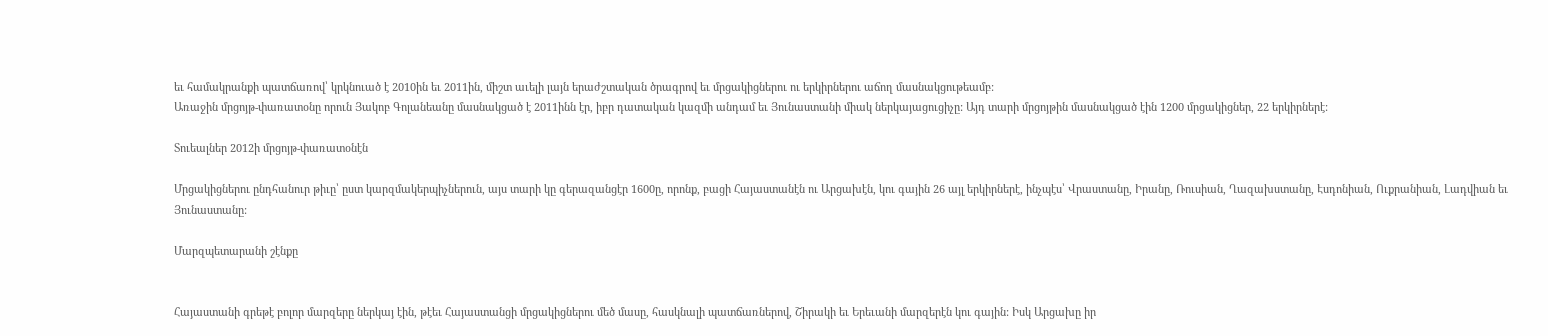եւ համակրանքի պատճառով՝ կրկնուած է 2010ին եւ 2011ին, միշտ աւելի լայն երաժշտական ծրագրով եւ մրցակիցներու ու երկիրներու աճող մասնակցութեամբ:
Առաջին մրցոյթ-փառատօնը որուն Յակոբ Գոլանեանը մասնակցած է 2011ինն էր, իբր դատական կազմի անդամ եւ Յունաստանի միակ ներկայացուցիչը: Այդ տարի մրցոյթին մասնակցած էին 1200 մրցակիցներ, 22 երկիրներէ:

Տուեալներ 2012ի մրցոյթ-փառատօնէն

Մրցակիցներու ընդհանուր թիւը՝ ըստ կարզմակերպիչներուն, այս տարի կը գերազանցէր 1600ը, որոնք, բացի Հայաստանէն ու Արցախէն, կու գային 26 այլ երկիրներէ, ինչպէս՝ Վրաստանը, Իրանը, Ռուսիան, Ղազախստանը, Էսդոնիան, Ուքրանիան, Լադվիան եւ Յունաստանը:

Մարզպետարանի շէնքը


Հայաստանի գրեթէ բոլոր մարզերը ներկայ էին, թէեւ Հայաստանցի մրցակիցներու մեծ մասը, հասկնալի պատճառներով, Շիրակի եւ Երեւանի մարզերէն կու գային: Իսկ Արցախը իր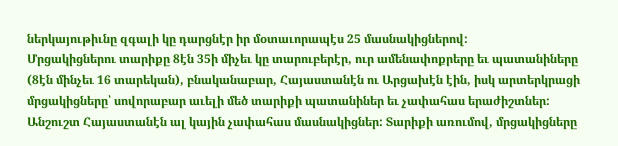ներկայութիւնը զգալի կը դարցնէր իր մօտաւորապէս 25 մասնակիցներով:
Մրցակիցներու տարիքը 8էն 35ի միչեւ կը տարուբերէր, ուր ամենափոքրերը եւ պատանիները (8էն մինչեւ 16 տարեկան), բնականաբար, Հայաստանէն ու Արցախէն էին, իսկ արտերկրացի մրցակիցները՝ սովորաբար աւելի մեծ տարիքի պատանիներ եւ չափահաս երաժիշտներ: Անշուշտ Հայաստանէն ալ կային չափահաս մասնակիցներ: Տարիքի առումով, մրցակիցները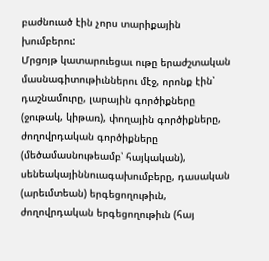բաժնուած էին չորս տարիքային խումբերու:
Մրցոյթ կատարուեցաւ ութը երաժշտական մասնագիտութիւններու մէջ, որոնք էին՝ դաշնամուրը, լարային գործիքները (ջութակ, կիթառ), փողային գործիքները, ժողովրդական գործիքները (մեծամասնութեամբ՝ հայկական), սենեակայիննուագախումբերը, դասական (արեւմտեան) երգեցողութիւն, ժողովրդական երգեցողութիւն (հայ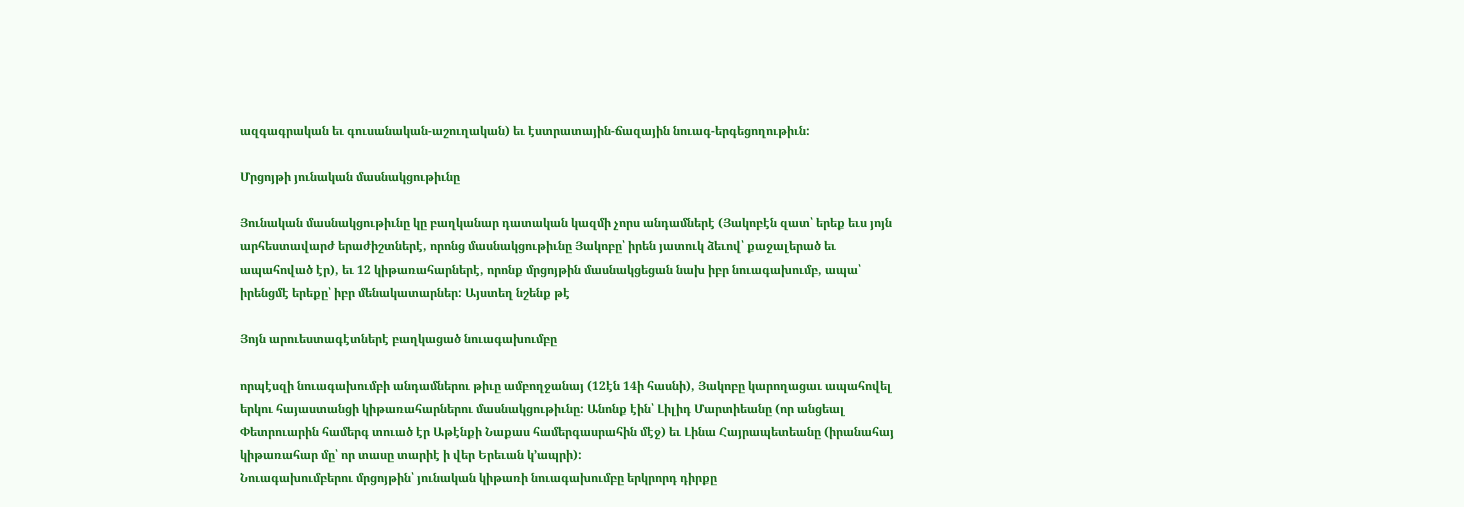ազգագրական եւ գուսանական-աշուղական) եւ էստրատային-ճազային նուագ-երգեցողութիւն:

Մրցոյթի յունական մասնակցութիւնը

Յունական մասնակցութիւնը կը բաղկանար դատական կազմի չորս անդամներէ (Յակոբէն զատ՝ երեք եւս յոյն արհեստավարժ երաժիշտներէ, որոնց մասնակցութիւնը Յակոբը՝ իրեն յատուկ ձեւով՝ քաջալերած եւ ապահոված էր), եւ 12 կիթառահարներէ, որոնք մրցոյթին մասնակցեցան նախ իբր նուագախումբ, ապա՝ իրենցմէ երեքը՝ իբր մենակատարներ: Այստեղ նշենք թէ

Յոյն արուեստագէտներէ բաղկացած նուագախումբը

որպէսզի նուագախումբի անդամներու թիւը ամբողջանայ (12էն 14ի հասնի), Յակոբը կարողացաւ ապահովել երկու հայաստանցի կիթառահարներու մասնակցութիւնը: Անոնք էին՝ Լիլիդ Մարտիեանը (որ անցեալ Փետրուարին համերգ տուած էր Աթէնքի Նաքաս համերգասրահին մէջ) եւ Լինա Հայրապետեանը (իրանահայ կիթառահար մը՝ որ տասը տարիէ ի վեր Երեւան կ’ապրի):
Նուագախումբերու մրցոյթին՝ յունական կիթառի նուագախումբը երկրորդ դիրքը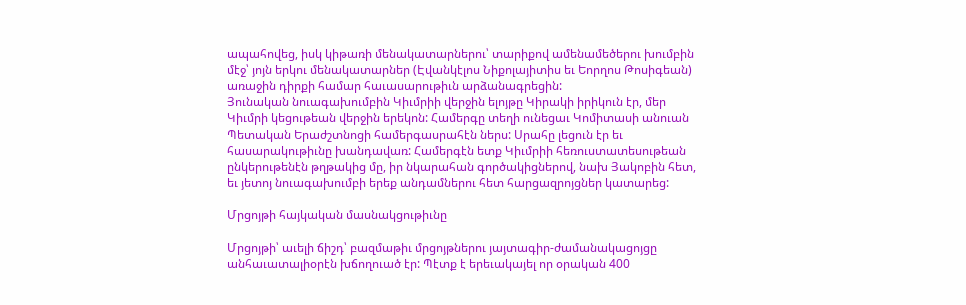ապահովեց, իսկ կիթառի մենակատարներու՝ տարիքով ամենամեծերու խումբին մէջ՝ յոյն երկու մենակատարներ (Էվանկէլոս Նիքոլայիտիս եւ Եորղոս Թոսիգեան) առաջին դիրքի համար հաւասարութիւն արձանագրեցին:
Յունական նուագախումբին Կիւմրիի վերջին ելոյթը Կիրակի իրիկուն էր, մեր Կիւմրի կեցութեան վերջին երեկոն: Համերգը տեղի ունեցաւ Կոմիտասի անուան Պետական Երաժշտնոցի համերգասրահէն ներս: Սրահը լեցուն էր եւ հասարակութիւնը խանդավառ: Համերգէն ետք Կիւմրիի հեռուստատեսութեան ընկերութենէն թղթակից մը, իր նկարահան գործակիցներով, նախ Յակոբին հետ, եւ յետոյ նուագախումբի երեք անդամներու հետ հարցազրոյցներ կատարեց:

Մրցոյթի հայկական մասնակցութիւնը

Մրցոյթի՝ աւելի ճիշդ՝ բազմաթիւ մրցոյթներու յայտագիր-ժամանակացոյցը անհաւատալիօրէն խճողուած էր: Պէտք է երեւակայել որ օրական 400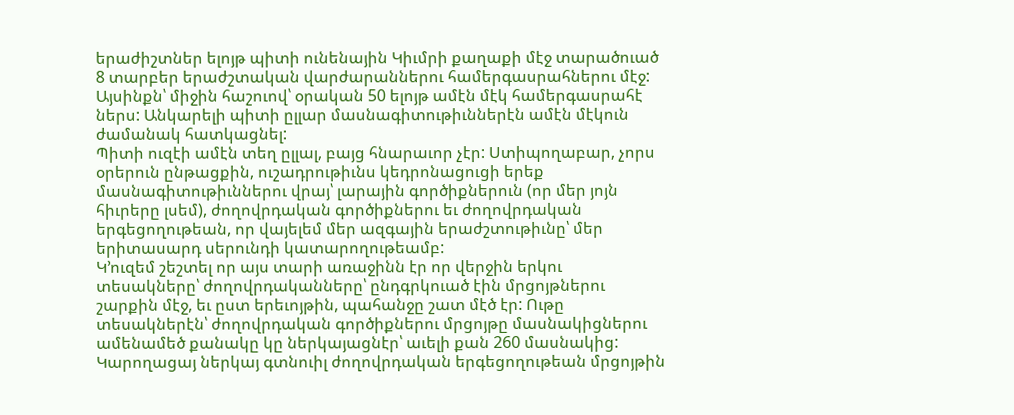երաժիշտներ ելոյթ պիտի ունենային Կիւմրի քաղաքի մէջ տարածուած 8 տարբեր երաժշտական վարժարաններու համերգասրահներու մէջ: Այսինքն՝ միջին հաշուով՝ օրական 50 ելոյթ ամէն մէկ համերգասրահէ ներս: Անկարելի պիտի ըլլար մասնագիտութիւններէն ամէն մէկուն ժամանակ հատկացնել:
Պիտի ուզէի ամէն տեղ ըլլալ, բայց հնարաւոր չէր: Ստիպողաբար, չորս օրերուն ընթացքին, ուշադրութիւնս կեդրոնացուցի երեք մասնագիտութիւններու վրայ՝ լարային գործիքներուն (որ մեր յոյն հիւրերը լսեմ), ժողովրդական գործիքներու եւ ժողովրդական երգեցողութեան, որ վայելեմ մեր ազգային երաժշտութիւնը՝ մեր երիտասարդ սերունդի կատարողութեամբ:
Կ’ուզեմ շեշտել որ այս տարի առաջինն էր որ վերջին երկու տեսակները՝ ժողովրդականները՝ ընդգրկուած էին մրցոյթներու շարքին մէջ, եւ ըստ երեւոյթին, պահանջը շատ մէծ էր: Ութը տեսակներէն՝ ժողովրդական գործիքներու մրցոյթը մասնակիցներու ամենամեծ քանակը կը ներկայացնէր՝ աւելի քան 260 մասնակից:
Կարողացայ ներկայ գտնուիլ ժողովրդական երգեցողութեան մրցոյթին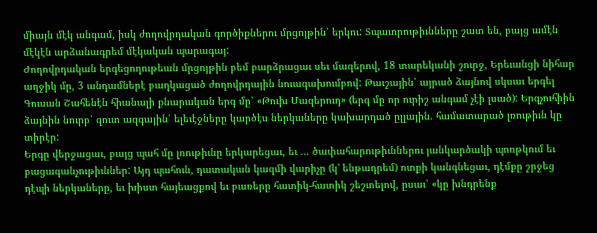միայն մէկ անգամ, իսկ ժողովրդական գործիքներու մրցոյթին՝ երկու: Տպաւորութիւնները շատ են, բայց ամէն մէկէն արձանագրեմ մէկական պարագայ:
Ժողովրդական երգեցողութեան մրցոյթին բեմ բարձրացաւ սեւ մազերով, 18 տարեկանի շուրջ, Երեւանցի նիհար աղջիկ մը, 3 անդամներէ բաղկացած ժողովրդային նուագախումբով: Թաւշային՝ այրած ձայնով սկսաւ երգել Գուսան Շահենէն հիանալի քնարական երգ մը՝ «Թուխ Մազերուդ» (երգ մը որ ուրիշ անգամ չէի լսած): Երգչուհիին ձայնին նուրբ՝ զուտ ազգային՝ ելեւէջները կարծէս ներկաները կախարդած ըլլային. համատարած լռութիւն կը տիրէր:
Երգը վերջացաւ, բայց պահ մը լռութիւնը երկարեցաւ, եւ ... ծափահարութիւններու յանկարծակի պոռթկում եւ բացագանչութիւններ: Այդ պահուն, դատական կազմի վարիչը (կ’ ենթադրեմ) ոտքի կանգնեցաւ, դէմքը շրջեց դէպի ներկաները, եւ խիստ հայեացքով եւ բառերը հատիկ-հատիկ շեշտելով, ըսաւ՝ «կը խնդրենք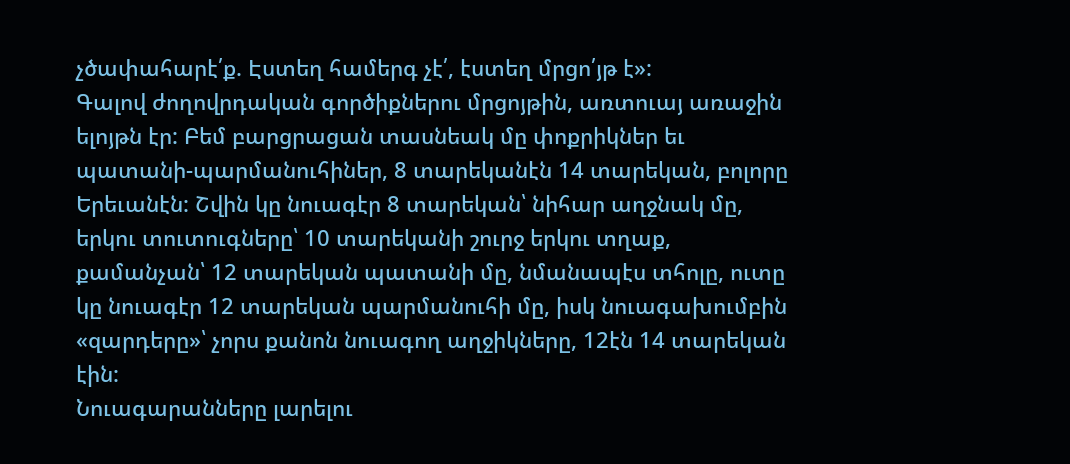չծափահարէ՛ք. Էստեղ համերգ չէ՛, էստեղ մրցո՛յթ է»:
Գալով ժողովրդական գործիքներու մրցոյթին, առտուայ առաջին ելոյթն էր: Բեմ բարցրացան տասնեակ մը փոքրիկներ եւ պատանի-պարմանուհիներ, 8 տարեկանէն 14 տարեկան, բոլորը Երեւանէն: Շվին կը նուագէր 8 տարեկան՝ նիհար աղջնակ մը, երկու տուտուգները՝ 10 տարեկանի շուրջ երկու տղաք, քամանչան՝ 12 տարեկան պատանի մը, նմանապէս տհոլը, ուտը կը նուագէր 12 տարեկան պարմանուհի մը, իսկ նուագախումբին «զարդերը»՝ չորս քանոն նուագող աղջիկները, 12էն 14 տարեկան էին:
Նուագարանները լարելու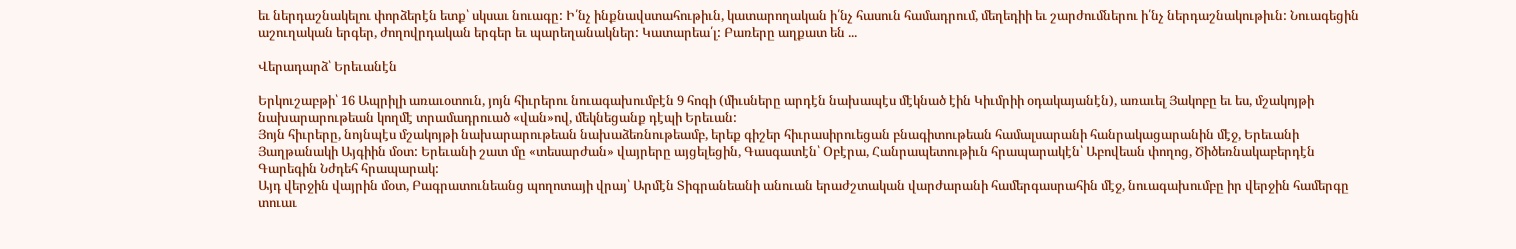եւ ներդաշնակելու փորձերէն ետք՝ սկսաւ նուագը: Ի՛նչ ինքնավստահութիւն, կատարողական ի՛նչ հասուն համադրում, մեղեդիի եւ շարժումներու ի՛նչ ներդաշնակութիւն: Նուագեցին աշուղական երգեր, ժողովրդական երգեր եւ պարեղանակներ: Կատարեա՛լ: Բառերը աղքատ են ...

Վերադարձ՝ Երեւանէն

Երկուշաբթի՝ 16 Ապրիլի առաւօտուն, յոյն հիւրերու նուագախումբէն 9 հոգի (միւսները արդէն նախապէս մէկնած էին Կիւմրիի օդակայանէն), առաւել Յակոբը եւ ես, մշակոյթի նախարարութեան կողմէ տրամադրուած «վան»ով, մեկնեցանք դէպի Երեւան:
Յոյն հիւրերը, նոյնպէս մշակոյթի նախարարութեան նախաձեռնութեամբ, երեք գիշեր հիւրասիրուեցան բնագիտութեան համալսարանի հանրակացարանին մէջ, Երեւանի Յաղթանակի Այգիին մօտ: Երեւանի շատ մը «տեսարժան» վայրերը այցելեցին, Գասգատէն՝ Օբէրա, Հանրապետութիւն հրապարակէն՝ Աբովեան փողոց, Ծիծեռնակաբերդէն Գարեգին Նժդեհ հրապարակ:
Այդ վերջին վայրին մօտ, Բագրատունեանց պողոտայի վրայ՝ Արմէն Տիգրանեանի անուան երաժշտական վարժարանի համերգասրահին մէջ, նուագախումբը իր վերջին համերգը տուաւ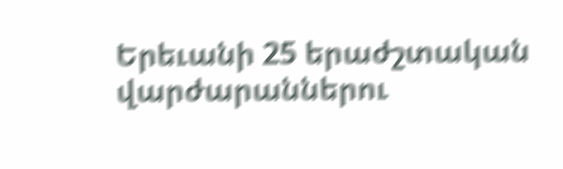Երեւանի 25 երաժշտական վարժարաններու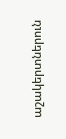աշակերտներուն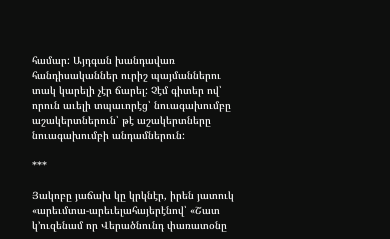համար: Այդգան խանդավառ հանդիսականներ ուրիշ պայմաններու տակ կարելի չէր ճարել: Չէմ գիտեր ով՝ որուն աւելի տպաւորէց՝ նուագախումբը աշակերտներուն՝ թէ աշակերտները նուագախումբի անդամներուն:

***

Յակոբը յաճախ կը կրկնէր, իրեն յատուկ «արեւմտա-արեւելահայերէնով՝ «Շատ կ’ուզենամ որ Վերածնունդ փառատօնը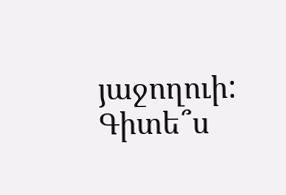յաջողուի: Գիտե՞ս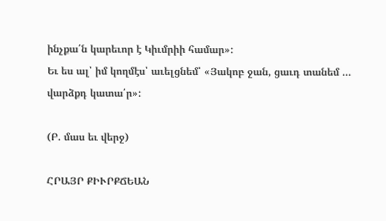ինչքա՛ն կարեւոր է Կիւմրիի համար»:
Եւ ես ալ՝ իմ կողմէս՝ աւելցնեմ՝ «Յակոբ ջան, ցաւդ տանեմ ... վարձքդ կատա՛ր»:

(Բ. մաս եւ վերջ)

ՀՐԱՅՐ ՔԻՒՐՔՃԵԱՆ